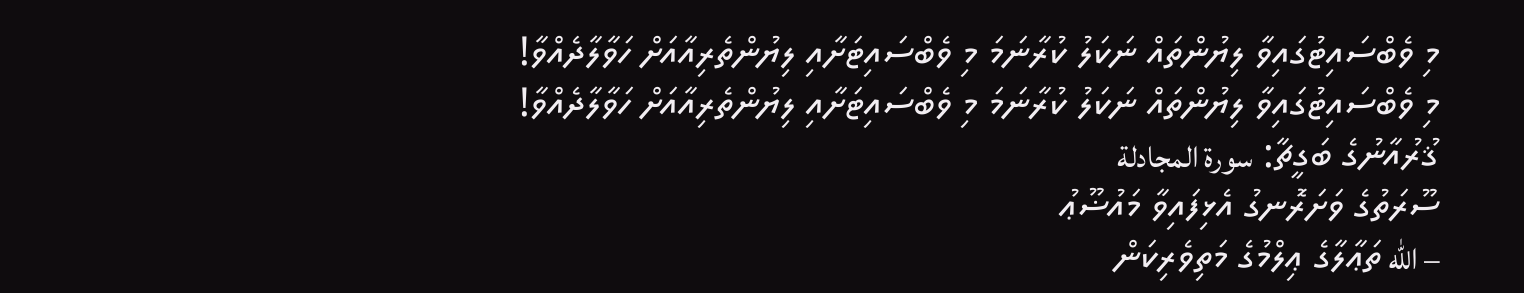މި ވެބްސައިޓުގައިވާ ލިޔުންތައް ނަކަލު ކުރާނަމަ މި ވެބްސައިޓަށާއި ލިޔުންތެރިއާއަށް ހަވާލާދެއްވާ!
މި ވެބްސައިޓުގައިވާ ލިޔުންތައް ނަކަލު ކުރާނަމަ މި ވެބްސައިޓަށާއި ލިޔުންތެރިއާއަށް ހަވާލާދެއްވާ!
ޤުރުއާނުގެ ބަގީޗާ: سورة المجادلة
ސޫރަތުގެ ވަށަރޮނގު އެޅިފައިވާ މައުޟޫޢު
– الله ތަޢާލާގެ ޢިލްމުގެ މަތިވެރިކަން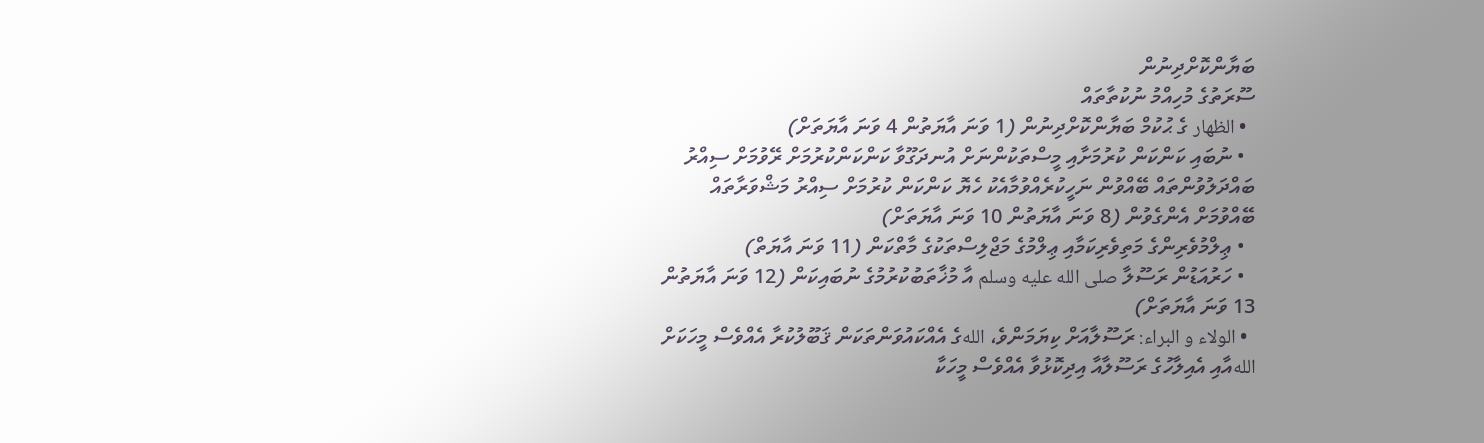ބަޔާންކޮށްދިނުން
ސޫރަތުގެ މުހިއްމު ނުކުތާތައް
  • الظهار ގެ ޙުކުމް ބަޔާންކޮށްދިނުން (1 ވަނަ އާޔަތުން 4 ވަނަ އާޔަތަށް)
  • ނުބައި ކަންކަން ކުރުމަށާއި މީސްތަކުންނަށް އުނދަގޫވާ ކަންކަންކުރުމަށް ރޭވުމަށް ސިއްރު ބައްދަލުވުންތައް ބޭއްވުން ނަހީކުރެއްވުމާއެކު ހެޔޮ ކަންކަން ކުރުމަށް ސިއްރު މަޝްވަރާތައް ބޭއްވުމަށް އެންގެވުން (8 ވަނަ އާޔަތުން 10 ވަނަ އާޔަތަށް)
  • ޢިލްމުވެރިންގެ މަތިވެރިކަމާއި ޢިލްމުގެ މަޖްލިސްތަކުގެ މާތްކަން (11 ވަނަ އާޔަތް)
  • ހަރުއަޑުން ރަސޫލާ صلى الله عليه وسلم އާ މުޚާތަބުކުރުމުގެ ނުބައިކަން (12 ވަނަ އާޔަތުން 13 ވަނަ އާޔަތަށް)
  • الولاء و البراء: ރަސޫލާއަށް ކިޔަމަންވެ، اللهގެ އެއްކައުވަންތަކަން ޤަބޫލުކުރާ އެއްވެސް މީހަކަށް اللهއާއި އެއިލާހުގެ ރަސޫލާއާ އިދިކޮޅުވާ އެއްވެސް މީހަކާ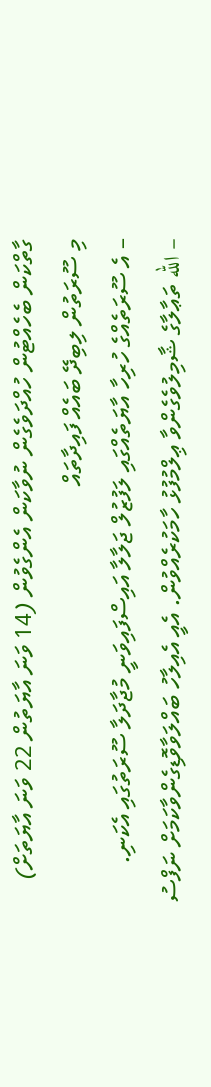ގާތްކަން ބެހެއްޓުން ހުއްދަވެގެން ނުވާކަން އެންގެވުން (14 ވަނަ އާޔަތުން 22 ވަނަ އާޔަތަށް)
މި ސޫރަތުން ލިބިދޭ ބައެއް ފައިދާތައް
– އެ ސޫރަތެއްގެ ހުރިހާ އާޔަތެއްގައި ލަފުޒުލް ޖަލާލާ އައިސްފައިވަނީ މުޖާދަލާ ސޫރަތުގައި އެކަނި.
– الله ތަޢާލާގެ ޝާމިލުވެގެންވާ ޢިލްމުފުޅު ހާމަކުރެއްވުން. އެއީ އެއިލާހު ބައްލަވާވޮޑިގެންވާކަމަށް ނަފްސު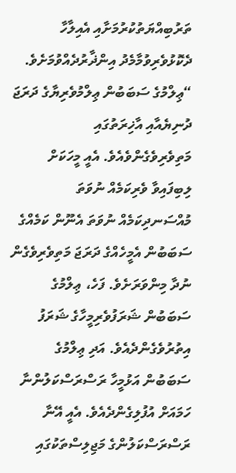ތަރުބިއްޔަތުކުރުމަށާއި އެއިލާހާ ދެކޮޅުވެރިވުމާމެދު އިންޛާރުދެއްވުމަށެވެ.
“ޢިލްމުގެ ސަބަބުން ޢިލްމުވެރިޔާގެ ދަރަޖަ ދުނިޔެއާއި އާޚިރަތުގައި މަތިވެރިވެގެންވެއެވެ. އެއީ މީހަކަށް ލިބިފައިވާ ވެރިކަމެއް ނުވަތަ މުއްސަނދިކަމެއް ނުވަތަ އެނޫން ކަމެއްގެ ސަބަބުން އެމީހެއްގެ ދަރަޖަ މަތިވެރިވެގެން ނުދާ މިންވަރަށެވެ. ފަހެ، ޢިލްމުގެ ސަބަބުން ޝަރަފުވެރިމީހާގެ ޝަރަފު އިތުރުވެގެންދެއެވެ. އަދި ޢިލްމުގެ ސަބަބުން އަޅުމީހާ ރަސްރަސްކަލުންނާ ހަމައަށް އުފުލިގެންދެއެވެ. އެއީ އޭނާ ރަސްރަސްކަލުންގެ މަޖިލިސްތަކުގައި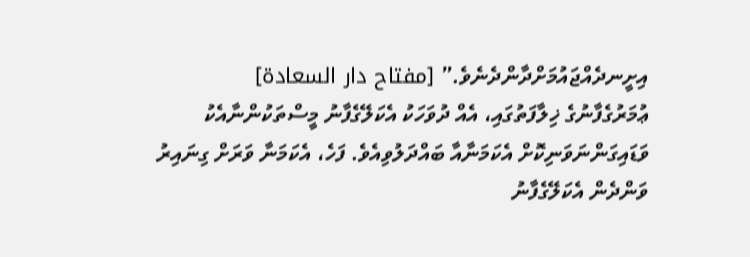އިށީނދެއްޖައުމަށްދާންދެނެވެ.” [مفتاح دار السعادة]
ޢުމަރުގެފާނުގެ ޚިލާފަތުގައި، އެއް ދުވަހަކު އެކަލޭގެފާނު މީސްތަކުންނާއެކު ވަޑައިގަންނަވަނިކޮށް އެކަމަނާއާ ބައްދަލުވިއެވެ. ފަހެ، އެކަމަނާ ވަރަށް ގިނައިރު ވަންދެން އެކަލޭގެފާނު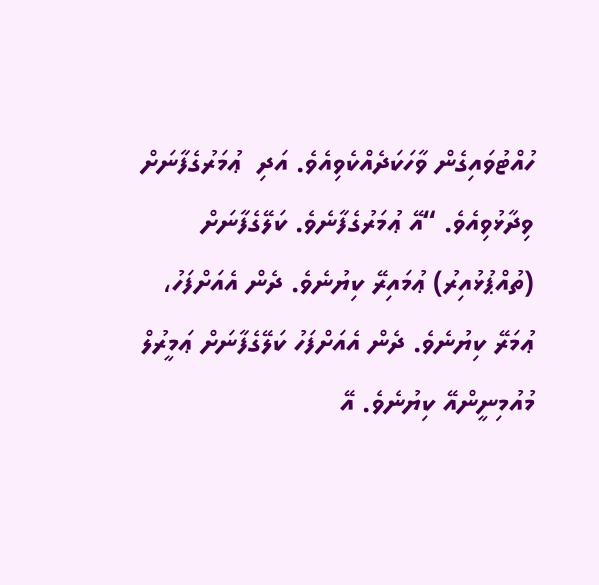ހުއްޓުވައިގެން ވާހަކަދެއްކެވިއެވެ. އަދި  ޢުމަރުގެފާނަށް ވިދާޅުވިއެވެ. “އޭ ޢުމަރުގެފާނެވެ. ކަލޭގެފާނަށް (ތުއްޕުޅުއިރު) ޢުމައިރޭ ކިޔުނެވެ. ދެން އެއަށްފަހު، ޢުމަރޭ ކިޔުނެވެ. ދެން އެއަށްފަހު ކަލޭގެފާނަށް ޢަމީރުލް މުއުމިނީންއޭ ކިޔުނެވެ. އޭ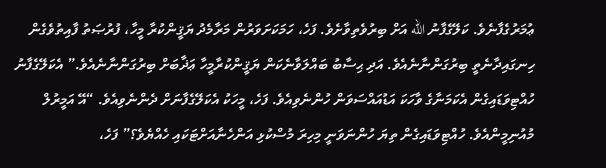ޢުމަރުގެފާނެވެ. ކަލޭގެފާނު الله އަށް ބިރުވެތިވާށެވެ. ފަހެ، ހަމަކަށަވަރުން މަރާމެދު ޔަޤީންކުރާ މީހާ، ފުރުޞަތު ފާއިތުވެގެން ހިނގައިދާނެތީ ބިރުގަންނާނެއެވެ. އަދި ޙިސާބު ބައްލަވާނެކަން ޔަޤީންކުރާމީހާ ޢަޛާބަށް ބިރުގަންނާނެއެވެ.” އެކަލޭގެފާނު ހުއްޓިވަޑައިގެން އެކަމަނާގެ ވާހަކަ އަޑުއައްސަވަން ހުންނެވިއެވެ. ފަހެ، މީހަކު އެކަލޭގެފާނަށް ދެންނެވިއެވެ. “އޭ އަމީރުލް މުއުނިމީންއެވެ. ހުއްޓިވަޑައިގެން ތިޔަ ހުންނަވަނީ މިހިރަ މުސްކުޅި އަންހެނާއަށްޓަކައި ހެއްޔެވެ؟” ފަހެ،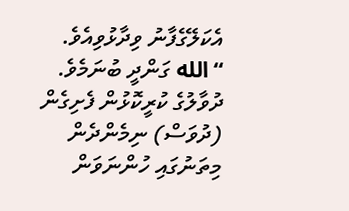އެކަލޭގެފާނު ވިދާޅުވިއެވެ. “الله ގަންދީ ބުނަމެވެ. ދުވާލުގެ ކުރީކޮޅުން ފެށިގެން (ދުވަސް) ނިމެންދެން މިތަނުގައި ހުންނަވަން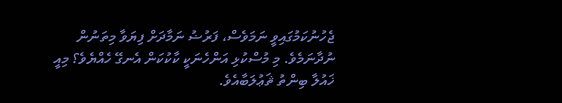ޖެހުނުކަމުގައިވީ ނަމަވެސް، ފަރުޟު ނަމާދަށް ފިޔަވާ މިތަނުން ނުދާނަމެވެ. މި މުސްކުޅި އަންހެނަކީ ކާކުކަން އެނގޭ ހެއްޔެވެ؟ މިއީ ޚައުލާ ބިންތު ޘަޢުލަބާއެވެ.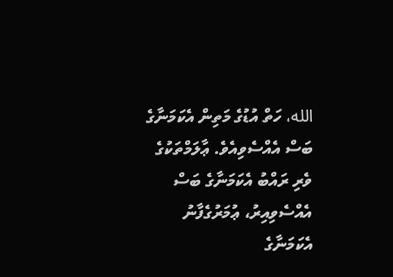الله، ހަތް އުޑުގެ މަތިން އެކަމަނާގެ ބަސް އެއްސެވިއެވެ. ޢާލަމްތަކުގެ ވެރި ރައްބު އެކަމަނާގެ ބަސް އެއްސެވިއިރު، ޢުމަރުގެފާނު އެކަމަނާގެ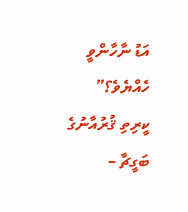އަޑު ނާހާންވީ ހެއްޔެވެ؟”
ކީރިތި ޤުރުއާނުގެ ބަގީޗާ –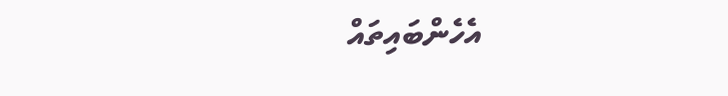އެހެންބައިތައް